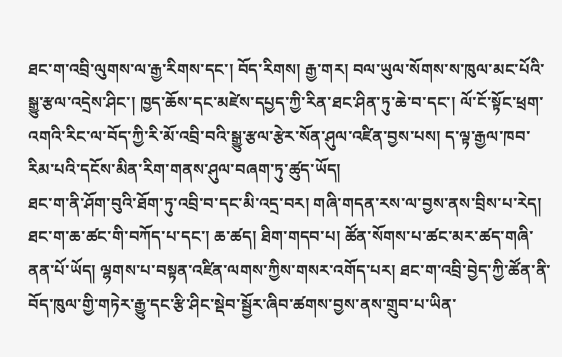ཐང་ག་འབྲི་ལུགས་ལ་རྒྱ་རིགས་དང་། བོད་རིགས། རྒྱ་གར། བལ་ཡུལ་སོགས་ས་ཁུལ་མང་པོའི་སྒྱུ་རྩལ་འདྲེས་ཤིང་། ཁྱད་ཆོས་དང་མཛེས་དཔྱད་ཀྱི་རིན་ཐང་ཤིན་ཏུ་ཆེ་བ་དང་། ལོ་ངོ་སྟོང་ཕྲག་འགའི་རིང་ལ་བོད་ཀྱི་རི་མོ་འབྲི་བའི་སྒྱུ་རྩལ་རྩེར་སོན་ཤུལ་འཛིན་བྱས་པས། ད་ལྟ་རྒྱལ་ཁབ་རིམ་པའི་དངོས་མིན་རིག་གནས་ཤུལ་བཞག་ཏུ་ཚུད་ཡོད།
ཐང་ག་ནི་ཤོག་བུའི་ཐོག་ཏུ་འབྲི་བ་དང་མི་འདྲ་བར། གཞི་གདན་རས་ལ་བྱས་ནས་བྲིས་པ་རེད། ཐང་ག་ཆ་ཚང་གི་བཀོད་པ་དང་། ཆ་ཚད། ཐིག་གདབ་པ། ཚོན་སོགས་པ་ཚང་མར་ཚད་གཞི་ནན་པོ་ཡོད། ལྷགས་པ་བསྟན་འཛིན་ལགས་ཀྱིས་གསར་འགོད་པར། ཐང་ག་འབྲི་བྱེད་ཀྱི་ཚོན་ནི་བོད་ཁུལ་གྱི་གཏེར་རྒྱུ་དང་རྩི་ཤིང་སྡེབ་སྦྱོར་ཞིབ་ཚགས་བྱས་ནས་གྲུབ་པ་ཡིན་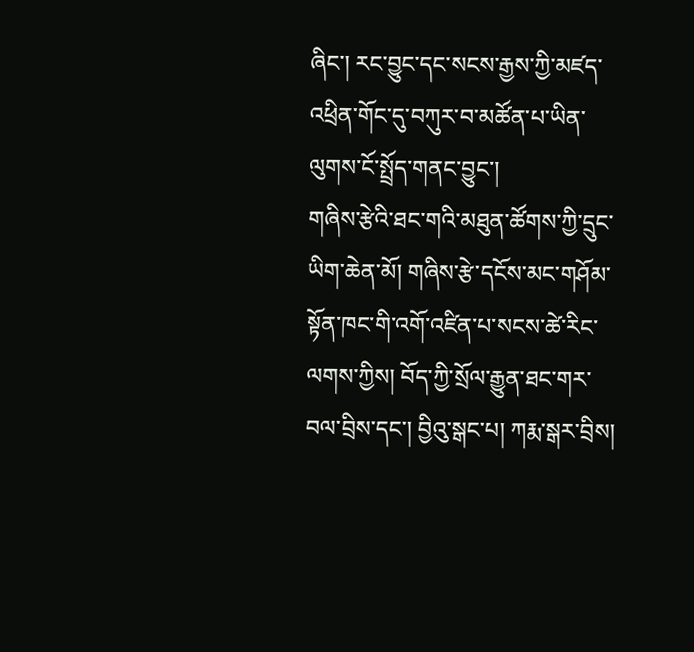ཞིང་། རང་བྱུང་དང་སངས་རྒྱས་ཀྱི་མཛད་འཕྲིན་གོང་དུ་བཀུར་བ་མཚོན་པ་ཡིན་ལུགས་ངོ་སྤྲོད་གནང་བྱུང་།
གཞིས་རྩེའི་ཐང་གའི་མཐུན་ཚོགས་ཀྱི་དྲུང་ཡིག་ཆེན་མོ། གཞིས་རྩེ་དངོས་མང་གཤོམ་སྟོན་ཁང་གི་འགོ་འཛིན་པ་སངས་ཚེ་རིང་ལགས་ཀྱིས། བོད་ཀྱི་སྲོལ་རྒྱུན་ཐང་གར་བལ་བྲིས་དང་། བྱིའུ་སྒང་པ། ཀརྨ་སྒར་བྲིས།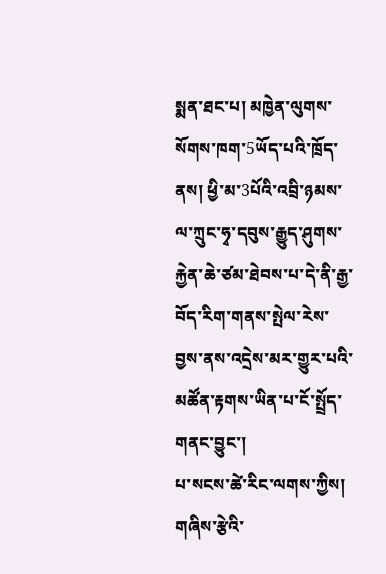སྨན་ཐང་པ། མཁྱེན་ལུགས་སོགས་ཁག་5ཡོད་པའི་ཁྲོད་ནས། ཕྱི་མ་3པོའི་འབྲི་ཉམས་ལ་ཀྲུང་ཧྭ་དབུས་རྒྱུད་ཤུགས་རྐྱེན་ཆེ་ཙམ་ཐེབས་པ་དེ་ནི་རྒྱ་བོད་རིག་གནས་སྤེལ་རེས་བྱས་ནས་འདྲེས་མར་གྱུར་པའི་མཚོན་རྟགས་ཡིན་པ་ངོ་སྤྲོད་གནང་བྱུང་།
པ་སངས་ཚེ་རིང་ལགས་ཀྱིས། གཞིས་རྩེའི་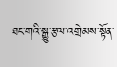ཐང་གའི་སྒྱུ་རྩལ་འགྲེམས་སྟོན་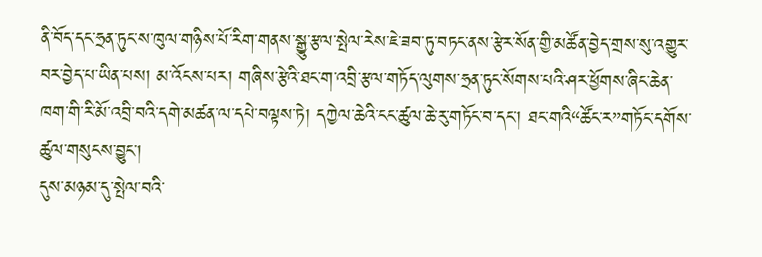ནི་བོད་དང་ཧྲན་ཏུང་ས་ཁུལ་གཉིས་པོ་རིག་གནས་སྒྱུ་རྩལ་སྤེལ་རེས་ཇེ་ཟབ་ཏུ་བཏང་ནས་རྩེར་སོན་གྱི་མཚོན་བྱེད་གྲས་སུ་འགྱུར་བར་བྱེད་པ་ཡིན་པས། མ་འོངས་པར། གཞིས་རྩེའི་ཐང་ག་འབྲི་རྩལ་གཏོད་ལུགས་ཧྲན་ཏུང་སོགས་པའི་ཤར་ཕྱོགས་ཞིང་ཆེན་ཁག་གི་རི་མོ་འབྲི་བའི་དགེ་མཚན་ལ་དཔེ་བལྟས་ཏེ། དཀྱེལ་ཆེའི་ངང་ཚུལ་ཆེ་རུ་གཏོང་བ་དང་། ཐང་གའི“ཚོང་ར”གཏོང་དགོས་ཚུལ་གསུངས་བྱུང་།
དུས་མཉམ་དུ་སྤེལ་བའི་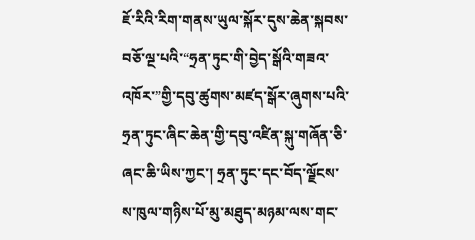ཇོ་རིའི་རིག་གནས་ཡུལ་སྐོར་དུས་ཆེན་སྐབས་བཅོ་ལྔ་པའི་“ཧྲན་ཏུང་གི་བྱེད་སྒོའི་གཟའ་འཁོར་”གྱི་དབུ་ཚུགས་མཛད་སྒོར་ཞུགས་པའི་ཧྲན་ཏུང་ཞིང་ཆེན་གྱི་དབུ་འཛིན་སྐུ་གཞོན་ཅི་ཞང་ཆི་ཡིས་ཀྱང་། ཧྲན་ཏུང་དང་བོད་ལྗོངས་ས་ཁུལ་གཉིས་པོ་མུ་མཐུད་མཉམ་ལས་གང་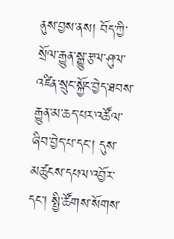ནུས་བྱས་ནས། བོད་ཀྱི་སྲོལ་རྒྱུན་སྒྱུ་རྩལ་ཤུལ་འཛིན་སྲུང་སྐྱོང་བྱེད་ཐབས་རྒྱུན་མ་ཆད་པར་འཚོལ་ཞིབ་བྱེད་པ་དང་། དུས་མཚུངས་དཔལ་འབྱོར་དང་། སྤྱི་ཚོགས་སོགས་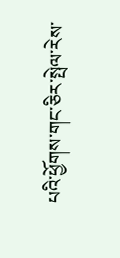པའི་ཕྱོགས་གང་ཅིར་སྤེལ་རེས་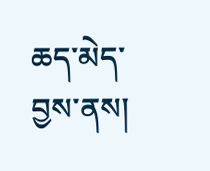ཆད་མེད་བྱས་ནས།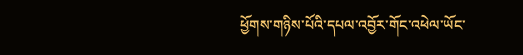ཕྱོགས་གཉིས་པོའི་དཔལ་འབྱོར་གོང་འཕེལ་ཡོང་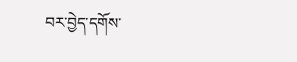བར་བྱེད་དགོས་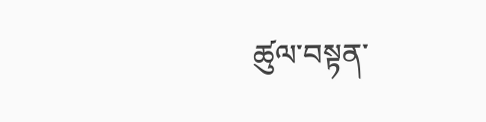ཚུལ་བསྟན་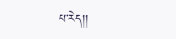པ་རེད།།